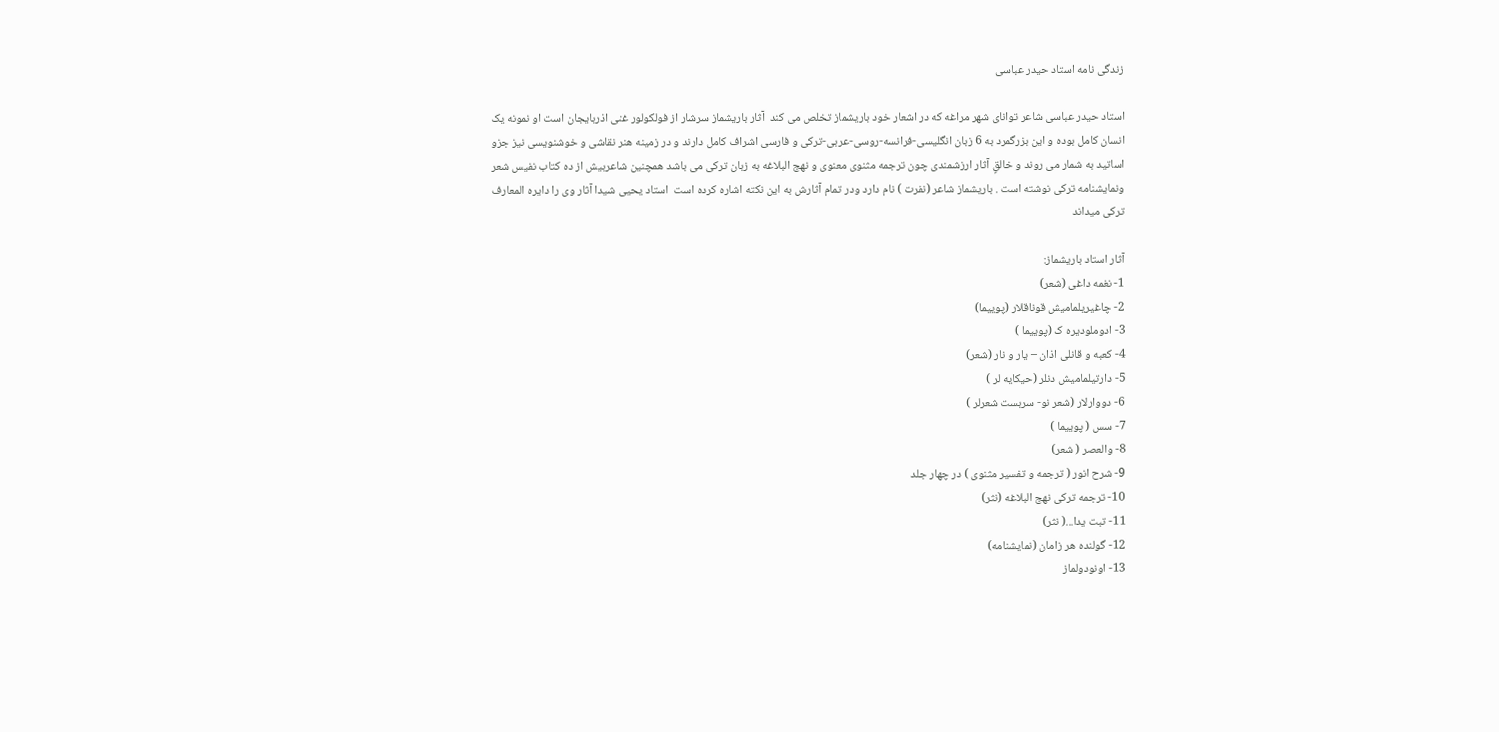زندگی نامه استاد حیدر عباسی

استاد حیدر عباسی شاعر توانای شهر مراغه که در اشعار خود باریشماز تخلص می کند  آثار باریشماز سرشار از فولکولور غنی اذربایجان است او نمونه یک انسان کامل بوده و این بزرگمرد به 6 زبان انگلیسی-فرانسه-روسی-عربی-ترکی و فارسی اشراف کامل دارند و در زمینه هنر نقاشی و خوشنویسی نیز جزو اساتید به شمار می روند و خالقٍ آثار ارزشمندی چون ترجمه مثنوی معنوی و نهج البلاغه به زبان ترکی می باشد همچنین شاعربیش از ده کتاب نفیس شعر ونمایشنامه ترکی نوشته است . باریشماز شاعر (نفرت ) نام دارد ودر تمام آثارش به این نکته اشاره کرده است  استاد یحیی شیدا آثار وی را دایره المعارف ترکی میداند

آثار استاد باریشماز:
1- نغمه داغی (شعر)
2- چاغیریلمامیش قوناقلار (پوییما)
3- ادوملودیره ک (پوییما )
4- کعبه و قانلی اذان – یار و نار (شعر)
5- دارتیلمامیش دنلر (حیکایه لر )
6- دووارلار (شعر نو- سربست شعرلر )
7- سس ( پوییما )
8- والعصر ( شعر)
9- شرح انور ( ترجمه و تفسیر مثنوی ) در چهار جلد
10- ترجمه ترکی نهج البلاغه (نثر)
11- تبت یدا...( نثر)
12- گولنده هر زامان (نمایشنامه)
13- اونودولماز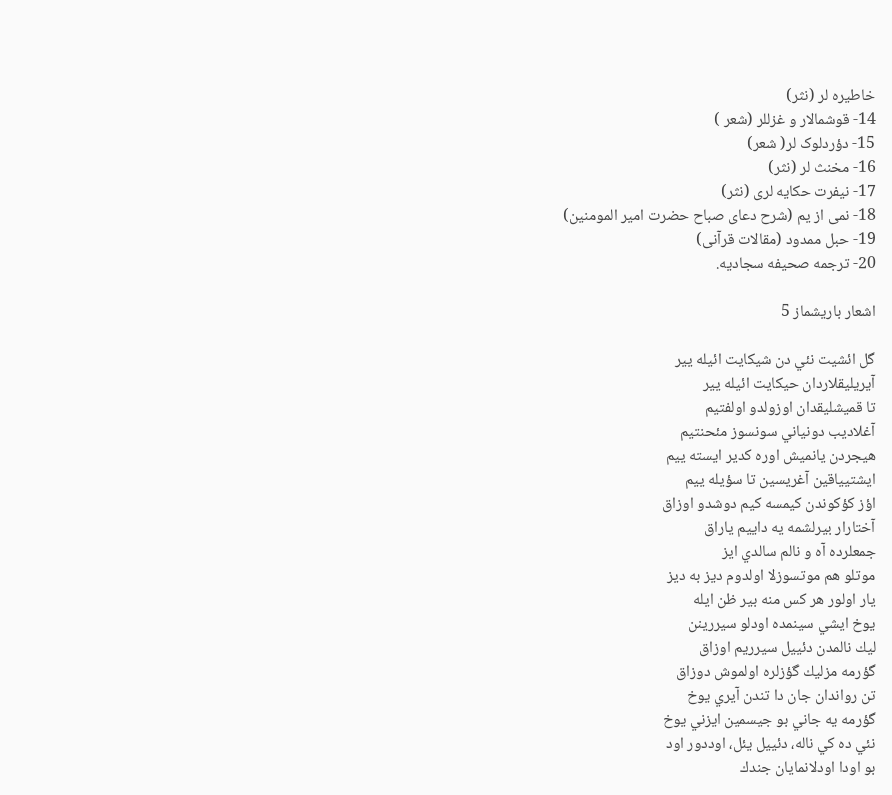خاطیره لر (نثر)
14- قوشمالار و غزللر (شعر )
15- دؤردلوک لر( شعر)
16- مخنث لر (نثر)
17- نیفرت حکایه لری (نثر)
18- نمی از یم (شرح دعای صباح حضرت امیر المومنین)
19- حبل ممدود (مقالات قرآنی)
20- ترجمه صحیفه سجادیه.

اشعار باریشماز 5

گل ائشيت نئي دن شيكايت ائيله يير
آيريليقلاردان حيكايت ائيله يير
تا قميشليقدان اوزولدو اولفتيم
آغلاديب دونياني سونسوز مئحنتيم
هيجردن يانميش اوره كدير ايسته ييم
ايشتيياقين آغريسين تا سؤيله ييم
اؤز كؤكوندن كيمسه كيم دوشدو اوزاق
آختارار بيرلشمه يه داييم ياراق
جمعلرده آه و نالم سالدي ايز
موتلو هم موتسوزلا اولدوم ديز به ديز
يار اولور هر كس منه بير ظن ايله
يوخ ايشي سينمده اودلو سيررينن
ليك نالمدن دئييل سيرريم اوزاق
گؤرمه مزليك گؤزلره اولموش دوزاق
تن رواندان جان دا تندن آيري يوخ
گؤرمه يه جاني بو جيسمين ايزني يوخ
نئي ده كي ناله، دئييل يئل، اوددور اود
بو اودا اودلانمايان جندك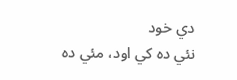دي خود
نئي ده كي اود، مئي ده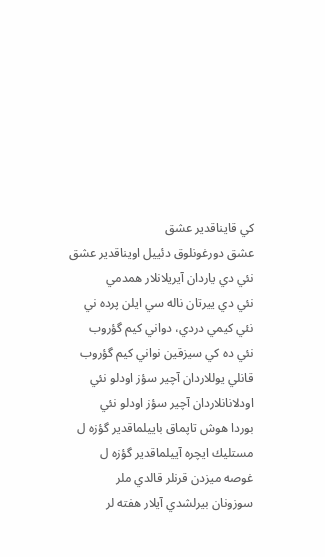كي قايناقدير عشق
عشق دورغونلوق دئييل اويناقدير عشق
نئي دي ياردان آيريلانلار همدمي
نئي دي ييرتان ناله سي ايلن پرده ني
نئي كيمي دردي، دواني كيم گؤروب
نئي ده كي سيزقين نواني كيم گؤروب
قانلي يوللاردان آچير سؤز اودلو نئي
اودلانانلاردان آچير سؤز اودلو نئي
بوردا هوش تاپماق باييلماقدير گؤزه ل
مستليك ايچره آييلماقدير گؤزه ل
غوصه ميزدن قرنلر قالدي ملر
سوزونان بيرلشدي آيلار هفته لر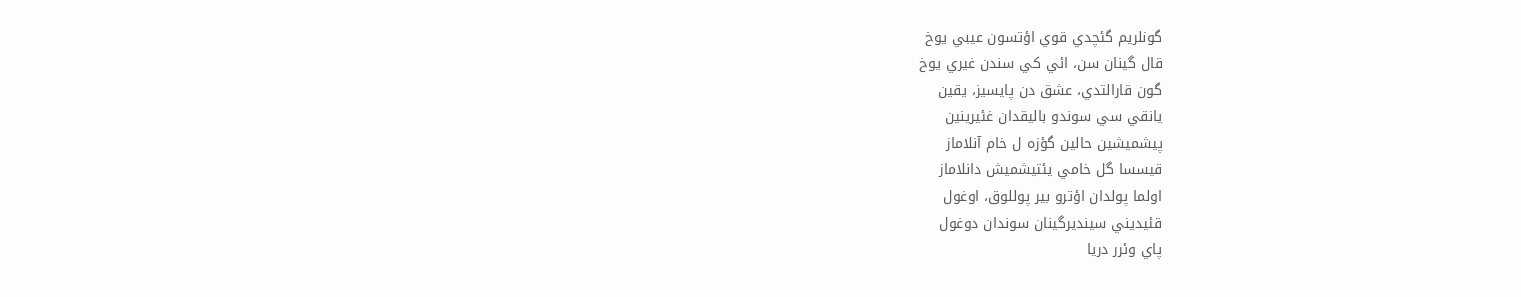گونلريم گئچدي قوي اؤتسون عيبي يوخ
قال گينان سن، ائي كي سندن غيري يوخ
گون قارالتدي، عشق دن پايسيز، يقين
يانقي سي سوندو باليقدان غئيرينين
پيشميشين حالين گؤزه ل خام آنلاماز
قيسسا گل خامي يئتيشميش دانلاماز
اولما پولدان اؤترو بير پوللوق، اوغول
قئيديني سينديرگينان سوندان دوغول
پاي وئرر دريا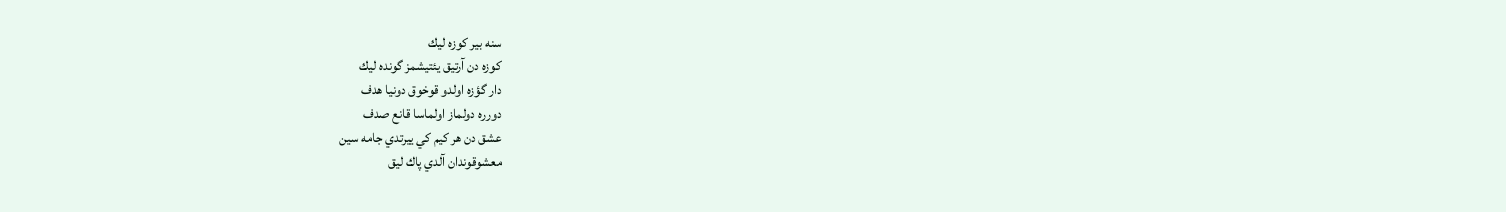سنه بير كوزه ليك
كوزه دن آرتيق يئتيشمز گونده ليك
دار گؤزه اولدو قوخوق دونيا هدف
دورره دولماز اولماسا قانع صدف
عشق دن هر كيم كي ييرتدي جامه سين
معشوقوندان آلدي پاك ليق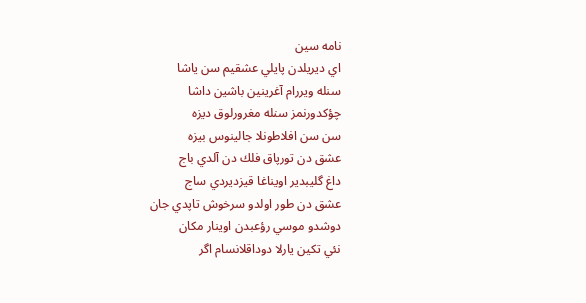نامه سين
اي ديريلدن پايلي عشقيم سن ياشا
سنله ويررام آغرينين باشين داشا
چؤكدورنمز سنله مغرورلوق ديزه
سن سن افلاطونلا جالينوس بيزه
عشق دن تورپاق فلك دن آلدي باج
داغ گليبدير اويناغا قيزديردي ساج
عشق دن طور اولدو سرخوش تاپدي جان
دوشدو موسي رؤعبدن اوينار مكان
نئي تكين يارلا دوداقلانسام اگر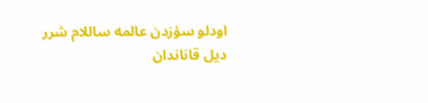اودلو سؤزدن عالمه ساللام شرر
ديل قاناندان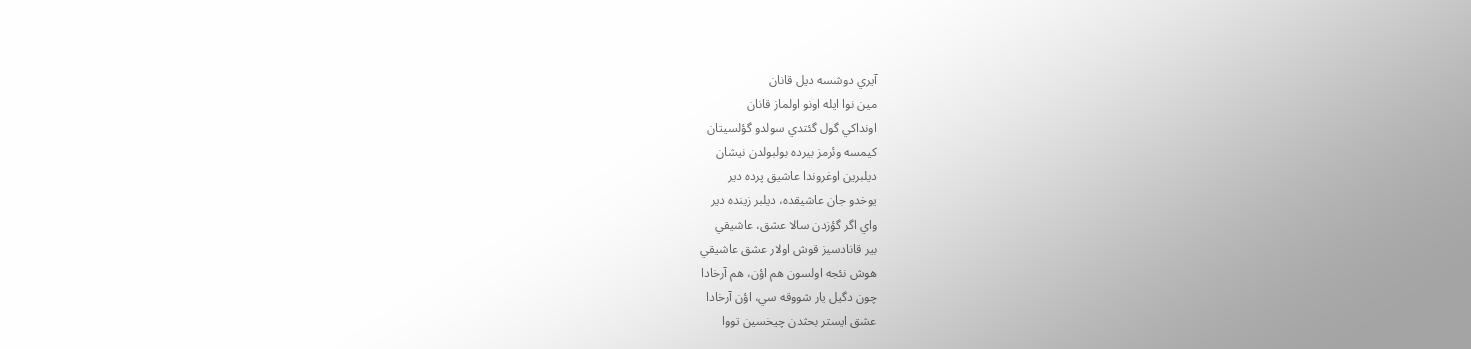آيري دوشسه ديل قانان
مين نوا ايله اونو اولماز قانان
اونداكي گول گئتدي سولدو گؤلسيتان
كيمسه وئرمز بيرده بولبولدن نيشان
ديلبرين اوغروندا عاشيق پرده دير
يوخدو جان عاشيقده، ديلبر زينده دير
واي اگر گؤزدن سالا عشق، عاشيقي
بير قانادسيز قوش اولار عشق عاشيقي
هوش نئجه اولسون هم اؤن، هم آرخادا
چون دگيل يار شووقه سي، اؤن آرخادا
عشق ايستر بحثدن چيخسين تووا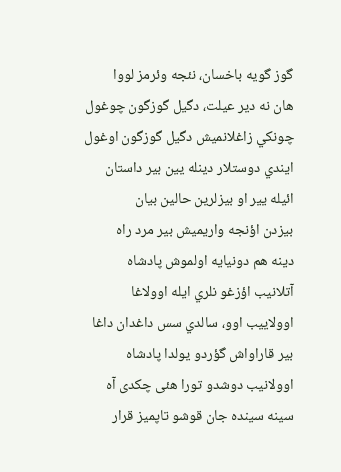گوز گويه باخسان، نئجه وئرمز لووا
هان نه دير عيلت، دگيل گوزگون چوغول
چونكي زاغلانميش دگيل گوزگون اوغول
ايندي دوستلار دينله يين بير داستان
ائيله يير او بيزلرين حالين بيان
بيزدن اؤنجه واريميش بير مرد راه
دينه هم دونيايه اولموش پادشاه
آتلانيب اؤزغو نلري ايله اوولاغا
اوولاييب اوو، سالدي سس داغدان داغا
بير قاراواش گؤردو يولدا پادشاه
اوولانيب دوشدو تورا هئی چکدی آه
سينه سينده جان قوشو تاپميز قرار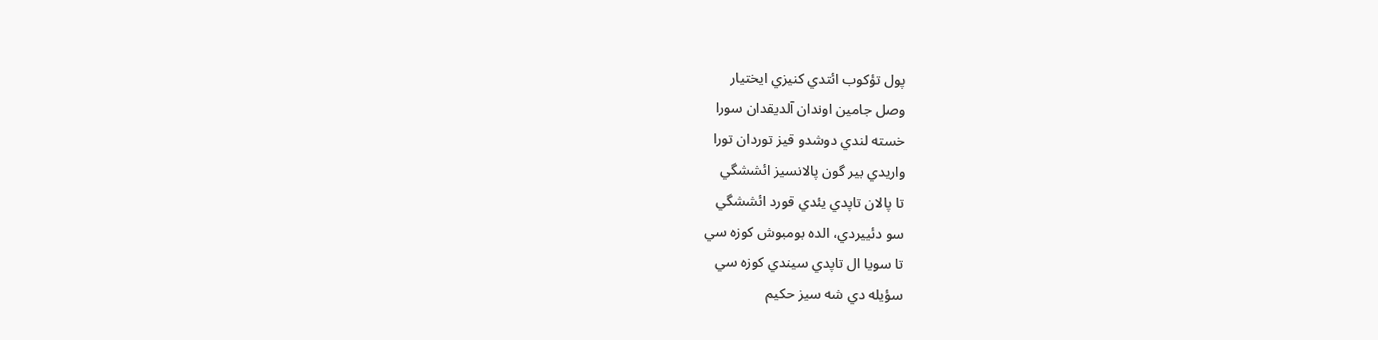پول تؤكوب ائتدي كنيزي ايختيار
وصل جامين اوندان آلديقدان سورا
خسته لندي دوشدو قيز توردان تورا
واريدي بير گون پالانسيز ائششگي
تا پالان تاپدي يئدي قورد ائششگي
سو دئييردي، الده بومبوش كوزه سي
تا سويا ال تاپدي سيندي كوزه سي
سؤيله دي شه سيز حكيم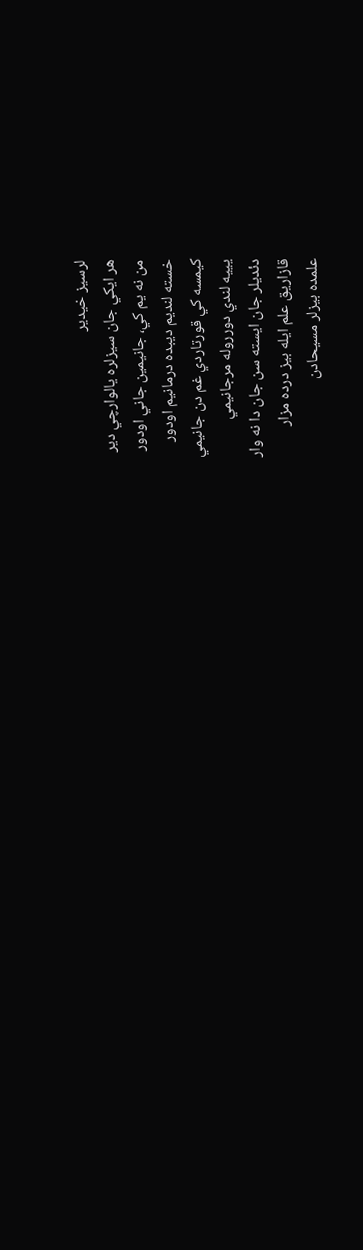لرسيز خيدير
هر ايكي جان سيزلره يالوارچي دير
من نه يم كي، جانيمين جاني اودور
خسته لنديم ديبده درمانيم اودور
كيمسه كي قورتاردي غم دن جانيمي
يييه لندي دورروله مرجانيمي
دئديلر جان ايسته سن جان دا نه وار
قازاريق علم ايله بيز درده مزار
علمده بيزلر مسيحادن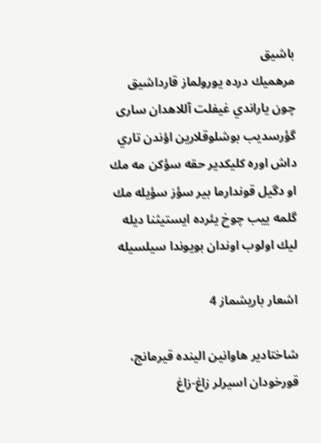باشيق
مرهميك درده يورولماز قارداشيق
چون ياراندي غيفلت آللاهدان ساری
گؤرسديب بوشلوقلارين اؤندن تاري
داش اوره كليكدير حقه سؤكن مه مك
او دگيل قوندارما بير سؤز سؤيله مك
گلمه ييب چوخ يئرده ايستيثنا ديله
ليك اولوب اوندان بويوندا سيلسيله

اشعار باریشماز 4

شاختادیر هاوانین الینده قیرمانج،
قورخودان اسیرلر زاغ-زاغ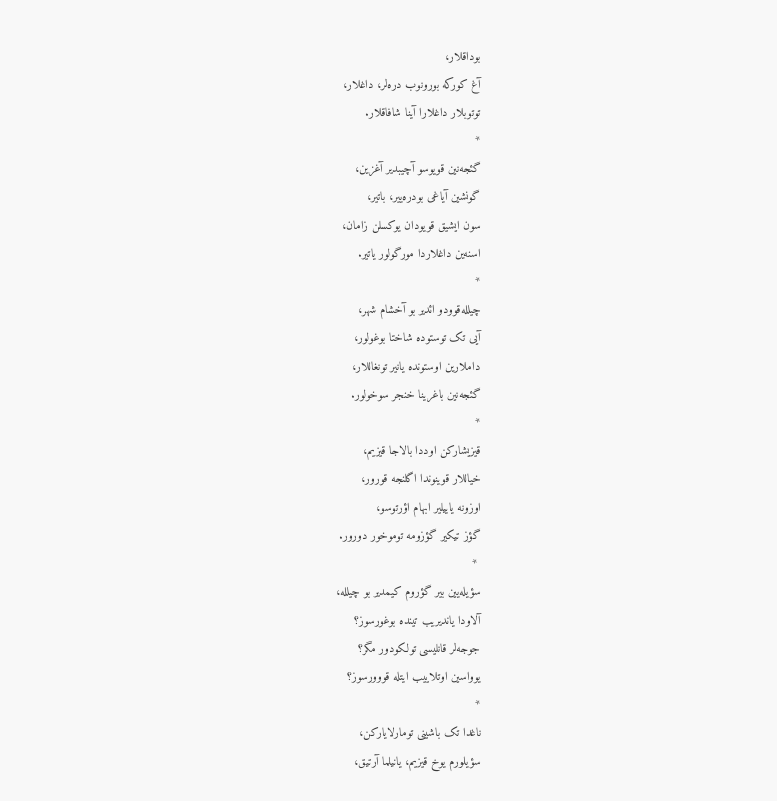بوداقلار،
آغ کورکه بورونوب دره‌لر، داغلار،
توتوبلار داغلارا آینا شافاقلار.
*
گئجه‌نین قویوسو آچیبدیر آغزین،
گونشین آیاغی بودره‌ییر، باتیر،
سون ایشیق قویودان یوکسلن زامان،
اسنه‌ین داغلاردا مورگولور یاتیر.
*
چیلله‌قوودو ائدیر بو آخشام شهر،
آیی تک توستوده شاختا بوغولور،
داملارین اوستونده یانیر تونغاللار،
گئجه‌نین باغرینا خنجر سوخولور.
*
قیزیشارکن اوددا بالاجا قیزیم،
خیاللار قوینوندا اگلنجه قورور،
اوزونه یاییلیر ابهام اؤرتوسو،
گؤز تیکیر گؤزومه توموخور دورور.
 *
سؤیله‌یین بیر گؤروم کیمدیر بو چیلله،
آلاودا یاندیریب تینده بوغورسوز؟
جوجه‌لر قانلیسی تولکودور مگر؟
یوواسین اوتلاییب ایتله قووورسوز؟
*
ناغدا تک باشینی تومارلایارکن،
سؤیلورم یوخ قیزیم، یانیلما آرتیق،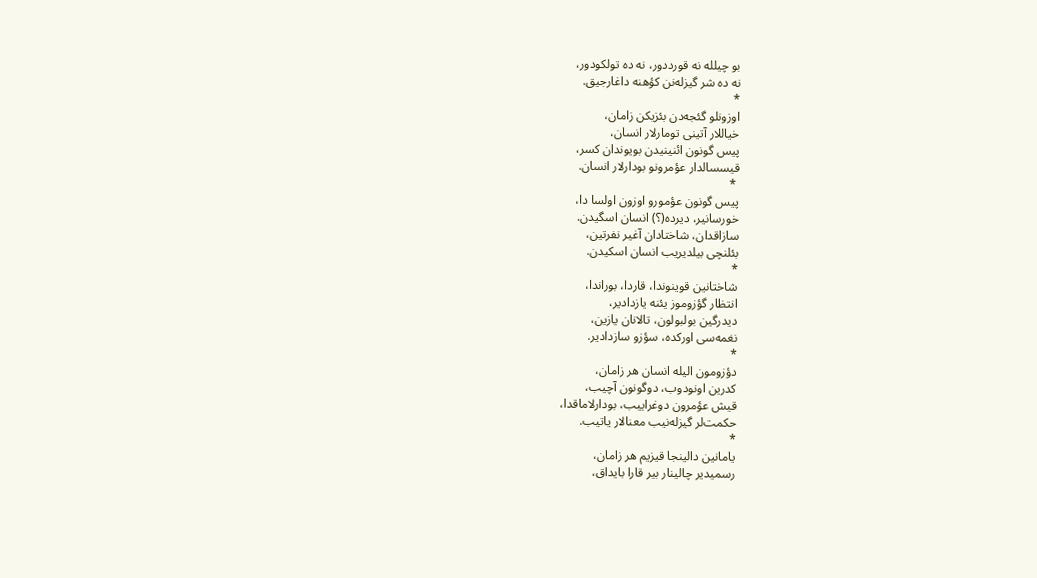بو چیلله نه قورددور، نه ده تولکودور،
نه ده شر گیزله‌نن کؤهنه داغارجیق.
*
اوزونلو گئجه‌دن بئزیکن زامان،
خیاللار آتینی تومارلار انسان،
پیس گونون ائنینیدن بویوندان کسر،
قیسسالدار عؤمرونو بودارلار انسان.
 *
پیس گونون عؤمورو اوزون اولسا دا،
خورسانیر، دیرده(؟) انسان اسگیدن.
سازاقدان، شاختادان آغیر نفرتین،
بئلنچی بیلدیریب انسان اسکیدن.
*
شاختانین قوینوندا، قاردا، بوراندا،
انتظار گؤزوموز یئنه یازدادیر،
دیدرگین بولبولون، تالانان یازین،
نغمه‌سی اورکده، سؤزو سازدادیر.
*
دؤزومون الیله انسان هر زامان،
کدرین اونودوب، دوگونون آچیب،
قیش عؤمرون دوغراییب، بودارلاماقدا،
حکمت‌لر گیزله‌نیب معنالار یاتیب.
*
یامانین دالینجا قیزیم هر زامان،
رسمیدیر چالینار بیر قارا بایداق،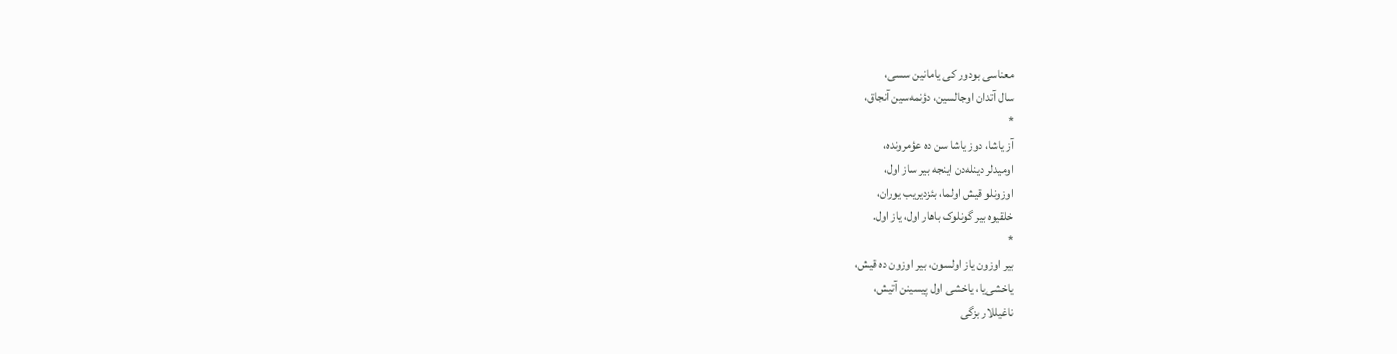معناسی بودور کی یامانین سسی،
سال آتدان اوجالسین، دؤنمه‌سین آنجاق،
*
آز یاشا، دوز یاشا سن ده عؤمرونده،
اومیدلر دینله‌دن اینجه بیر ساز اول،
اوزونلو قیش اولما، بئزدیریب یوران،
خلقیوه بیر گونلوک باهار اول، یاز اول.
*
بیر اوزون یاز اولسون، بیر اوزون ده قیش،
یاخشی‌یا، یاخشی اول پیسینن آتیش،
ناغیللار بزگی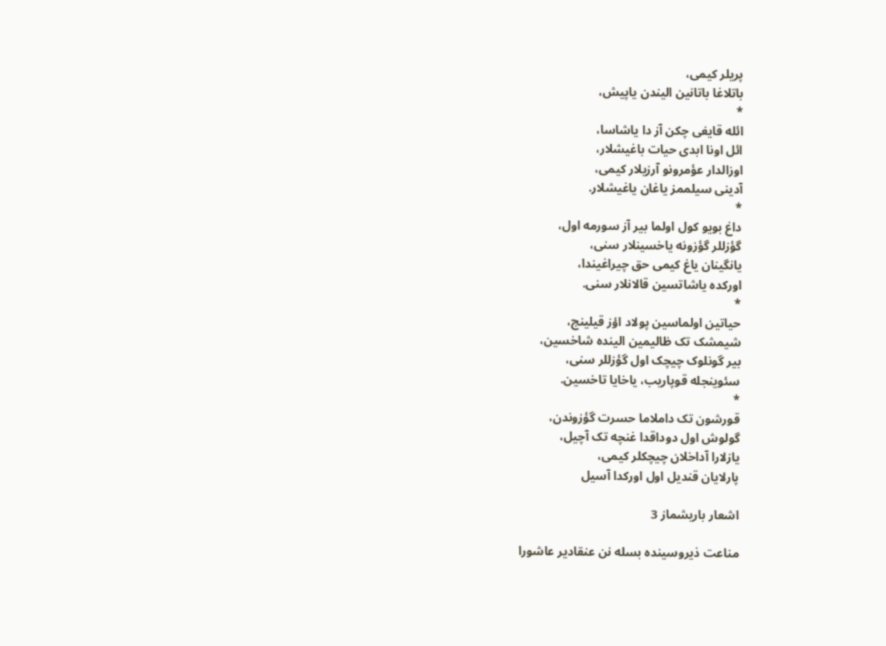پریلر کیمی،
باتلاغا باتانین الیندن یاپیش،
*
ائله قایغی چکن آز دا یاشاسا،
ائل اونا ابدی حیات باغیشلار،
اوزالدار عؤمرونو آرزیلار کیمی،
آدینی سیلممز یاغان یاغیشلار.
*
داغ بویو کول اولما بیر آز سورمه اول،
گؤزللر گؤزونه یاخسینلار سنی،
یانگینان یاغ کیمی حق چیراغیندا،
اورکده یاشاتسین قالانلار سنی.
*
حیاتین اولماسین پولاد اؤز قیلینج،
شیمشک تک ظالیمین الینده شاخسین،
بیر گونلوک چیچک اول گؤزللر سنی،
سئوینجله قوپاریب، یاخایا تاخسین.
*
قورشون تک داملاما حسرت گؤزوندن،
گولوش اول دوداقدا غنچه تک آچیل،
یازلارا آداخلان چیچکلر کیمی،
پارلایان قندیل اول اورکدا آسیل

اشعار باریشماز 3

مناعت ذیروسینده بسله نن عنقادیر عاشورا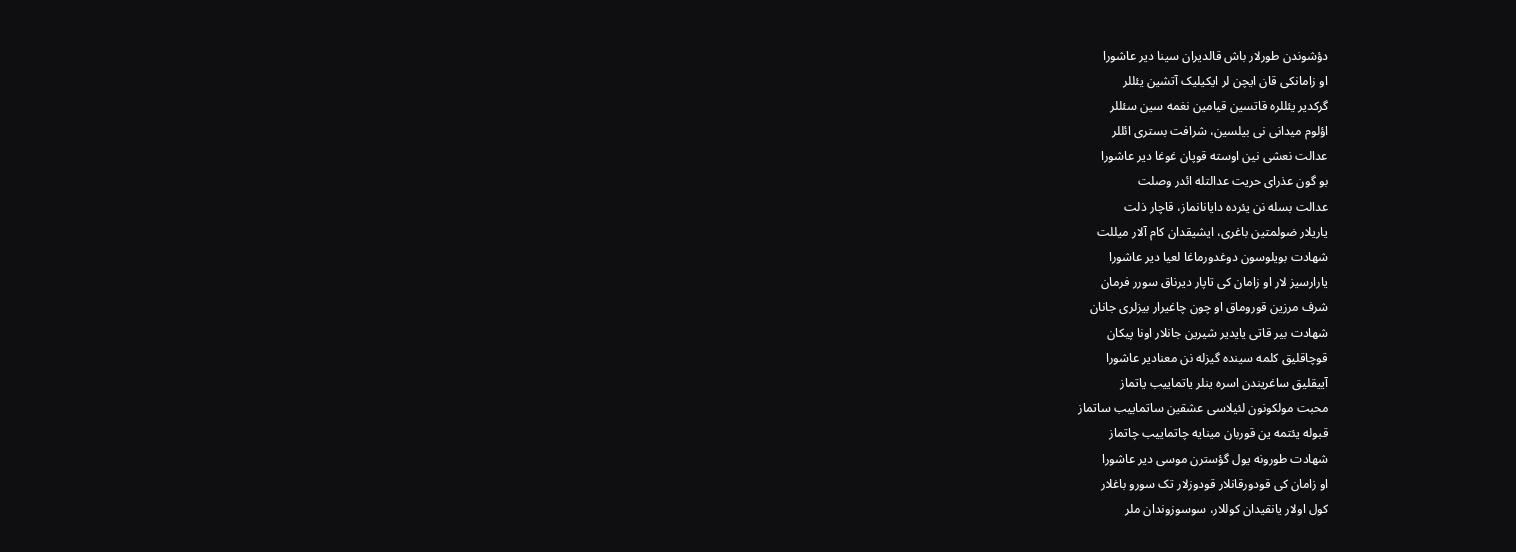دؤشوندن طورلار باش قالدیران سینا دیر عاشورا
او زامانکی قان ایچن لر ایکیلیک آتشین یئللر
گرکدیر یئللره قاتسین قیامین نغمه سین سئللر
اؤلوم میدانی نی بیلسین، شرافت بستری ائللر
عدالت نعشی نین اوسته قوپان غوغا دیر عاشورا
بو گون عذرای حریت عدالتله ائدر وصلت
عدالت بسله نن یئرده دایانانماز، قاچار ذلت
یاریلار ضولمتین باغری، ایشیقدان کام آلار میللت
شهادت بویلوسون دوغدورماغا لعیا دیر عاشورا
یارارسیز لار او زامان کی تاپار دیرناق سورر فرمان
شرف مرزین قوروماق او چون چاغیرار بیزلری جانان
شهادت بیر قاتی یایدیر شیرین جانلار اونا پیکان
قوچاقلیق کلمه سینده گیزله نن معنادیر عاشورا
آییقلیق ساغریندن اسره ینلر یاتماییب یاتماز
محبت مولکونون لئیلاسی عشقین ساتماییب ساتماز
قبوله یئتمه ین قوربان مینایه چاتماییب چاتماز
شهادت طورونه یول گؤسترن موسی دیر عاشورا
او زامان کی قودورقانلار قودوزلار تک سورو باغلار
کول اولار یانقیدان کوللار، سوسوزوندان ملر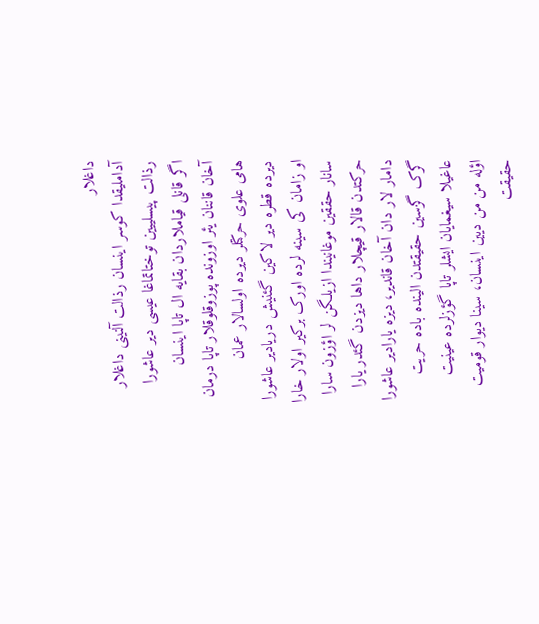داغلار
آداملیقدا کوسر اینسان رذالت آلنینی داغلار
رذالت پیسلییین توختاتماغا عیسی دیر عاشورا
اگر قانلی قیاملاردان بقایه ال تاپا اینسان
آخان قاننان یئر اوزونده پوزوقلوقلار تاپا درمان
هامی علوی حرکتلر دیرده اولسالار عمان
دیرده قطره دیر لاکین گئنیش دریادیر عاشورا
او زامان کی سینه لرده اورک برکیر اولار خارا
سانار حققین موغانیندا ازیلگن لر اؤزون سارا
حرکتدن قالار قیچلار داها دیزدن گئدر یارا
دامار لار دان آخان قاندیر، دیزه یارادیر عاشورا
گرک گزسین حقیقتدن الینده باده حریت
عاغیلا سیغمایان ایشلر تاپا گؤزلرده عینیت
اؤله من من دیین اینسان، سینا دیوار قومیت
حقیقت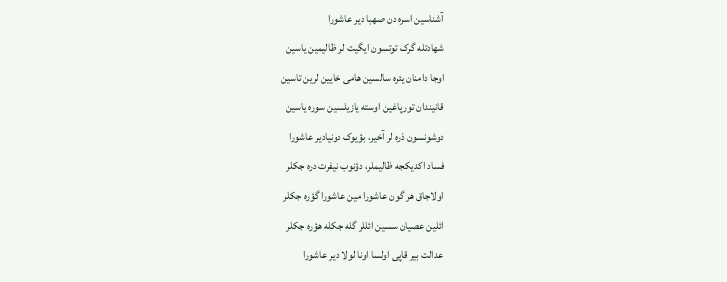آشناسین اسره دن صهبا دیر عاشورا
شهادتله گرک توتسون ایگیت لر ظالیمین یاسین
اوجا دامنان یئره سالسین هامی خایین لرین تاسین
قانیندان تورپاغین اوسته یازیلسین سوره یاسین
دوشونسون ذره لر آخیر، بؤیوک دونیادیر عاشورا
فساد اکدیکجه ظالیملر، دؤنوب نیفرت دره جکلر
اولاجاق هر گون عاشورا مین عاشورا گؤره جکلر
ائلین عصیان سسین ائللر گله جکله هؤره جکلر
عدالت بیر قاپی اولسا اونا لولا دیر عاشورا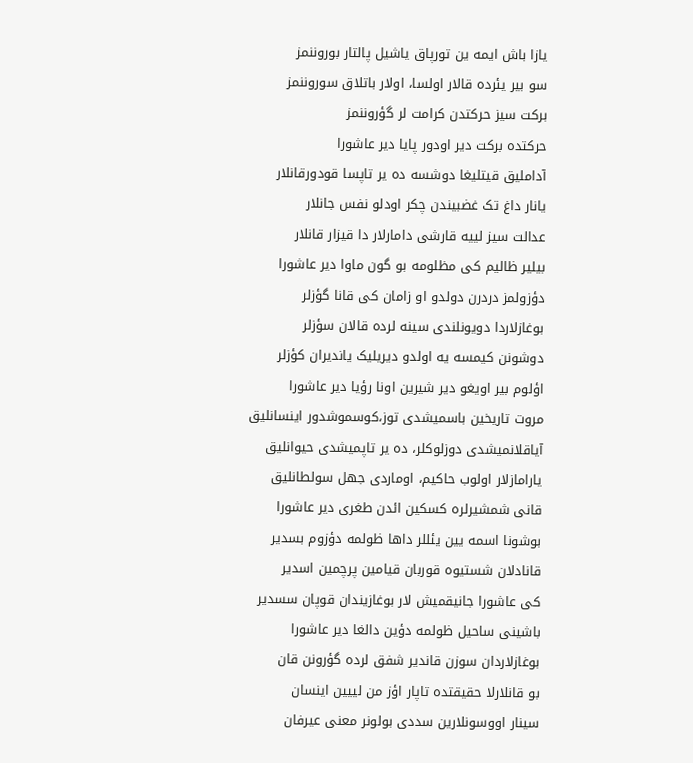یازا باش ایمه ین تورپاق یاشیل پالتار بوروننمز
سو بیر یئرده قالار اولسا، اولار باتلاق سوروننمز
برکت سیز حرکتدن کرامت لر گؤروننمز
حرکتده برکت دیر اودور پایا دیر عاشورا
آداملیق قیتلیغا دوشسه ده یر تاپسا قودورقانلار
یانار داغ تک غضبیندن چکر اودلو نفس جانلار
عدالت سیز لییه قارشی دامارلار دا قیزار قانلار
بیلیر ظالیم کی مظلومه بو گون ماوا دیر عاشورا
دؤزولمز دردرن دولدو او زامان کی قانا گؤزلر
بوغازلاردا دویونلندی سینه لرده قالان سؤزلر
دوشونن کیمسه یه اولدو دیریلیک یاندیران کؤزلر
اؤلوم بیر اویغو دیر شیرین اونا رؤیا دیر عاشورا
مروت تاریخین باسمیشدی توز،کوسموشدور اینسانلیق
آیاقلانمیشدی دوزلوکلر، ده یر تاپمیشدی حیوانلیق
یارامازلار اولوب حاکیم، اوماردی جهل سولطانلیق
قانی شمشیرلره کسکین ائدن طغری دیر عاشورا
بوشونا اسمه یین یئللر داها ظولمه دؤزوم بسدیر
قانادلان شستیوه قوربان قیامین پرچمین اسدیر
کی عاشورا جانیقمیش لار بوغازیندان قوپان سسدیر
باشینی ساحیل ظولمه دؤین دالغا دیر عاشورا
بوغازلاردان سوزن قاندیر شفق لرده گؤرونن قان
بو قانلارلا حقیقتده تاپار اؤز من لییین اینسان
سینار اووسونلارین سددی بولونر معنی عیرفان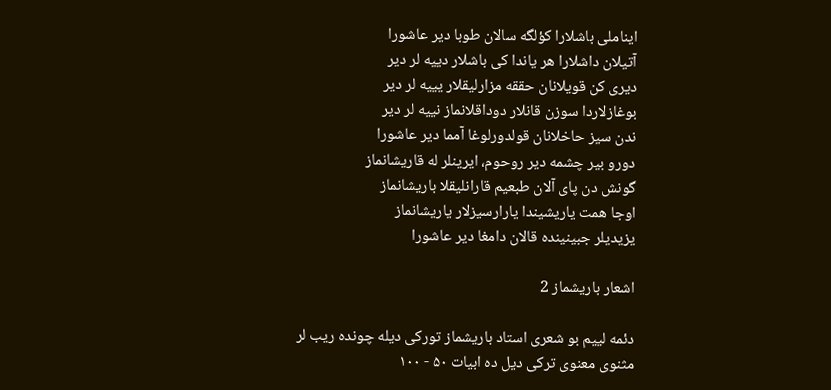ایناملی باشلارا کؤلگه سالان طوبا دیر عاشورا
آتیلان داشلارا هر یاندا کی باشلار دییه لر دیر
دیری کن قویلانان حققه مزارلیقلار یییه لر دیر
بوغازلاردا سوزن قانلار دوداقلانماز نییه لر دیر
ندن سیز حاخلانان قولدورلوغا آمما دیر عاشورا
دورو بیر چشمه دیر روحوم، ایرینلر له قاریشانماز
گونش دن پای آلان طبعیم قارانلیقلا باریشانماز
اوجا همت یاریشیندا یارارسیزلار یاریشانماز
یزیدیلر جبینینده قالان دامغا دیر عاشورا

اشعار باریشماز 2

دئمه لییم بو شعری استاد باریشماز تورکی دیله چونده ریب لر
مثنوی معنوی ترکی دیل ده ابیات ۵۰ - ۱۰۰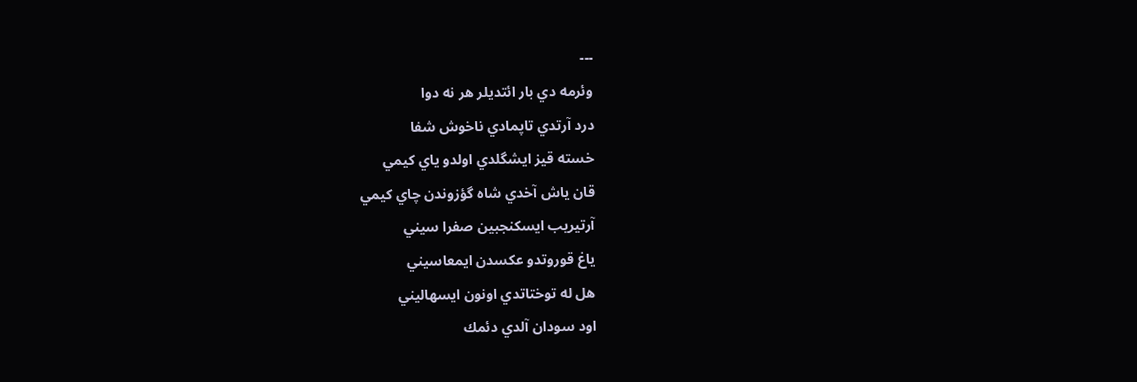---
وئرمه دي بار ائتديلر هر نه دوا
درد آرتدي تاپمادي ناخوش شفا
خسته قيز ايشگلدي اولدو ياي كيمي
قان ياش آخدي شاه گؤزوندن چاي كيمي
آرتيريب ايسكنجبين صفرا سيني
ياغ قوروتدو عكسدن ايمعاسيني
هل له توختاتدي اونون ايسهاليني
اود سودان آلدي دئمك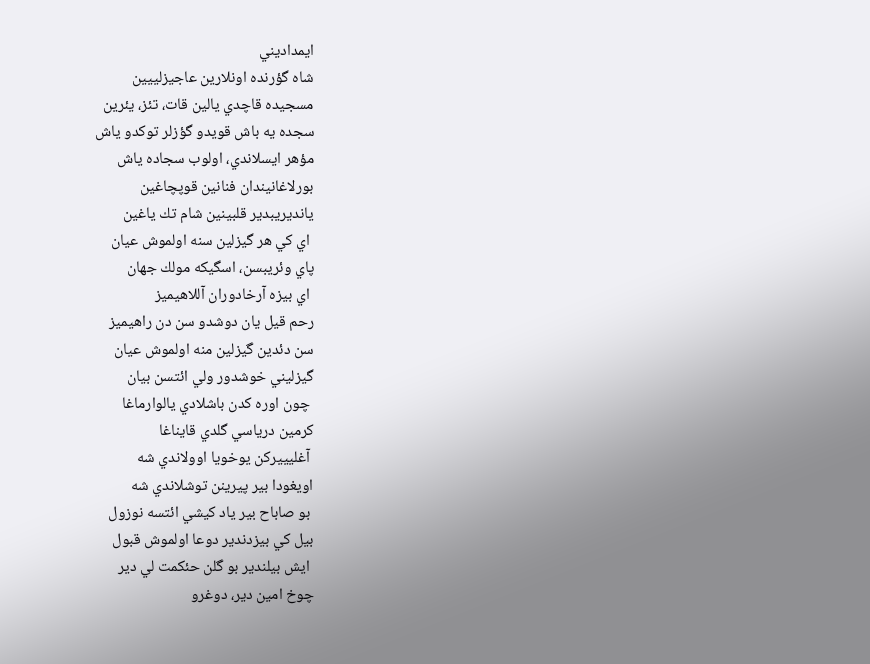ايمداديني
شاه گؤرنده اونلارين عاجيزلييين
مسجيده قاچدي يالين قات، تئز، يئرين
سجده يه باش قويدو گؤزلر توكدو ياش
مؤهر ايسلاندي، اولوب سجاده ياش
بورلاغانيندان فنانين قوپچاغين
يانديريبدير قلبينين شام تك ياغين
 اي كي هر گيزلين سنه اولموش عيان
پاي وئريبسن، اسگيکه مولك جهان
 اي بيزه آرخادوران آللاهيميز
رحم قيل يان دوشدو سن دن راهيميز
سن دئدين گيزلين منه اولموش عيان
گيزليني خوشدور ولي ائتسن بيان
 چون اوره كدن باشلادي يالوارماغا
كرمين درياسي گلدي قايناغا
 آغليييركن يوخويا اوولاندي شه
اويغودا بير پيرينن توشلاندي شه
 بو صاباح بير ياد كيشي ائتسه نوزول
بيل كي بيزدندير دوعا اولموش قبول
 ايش بيلندير بو گلن حئكمت لي دير
چوخ امين دير، دوغرو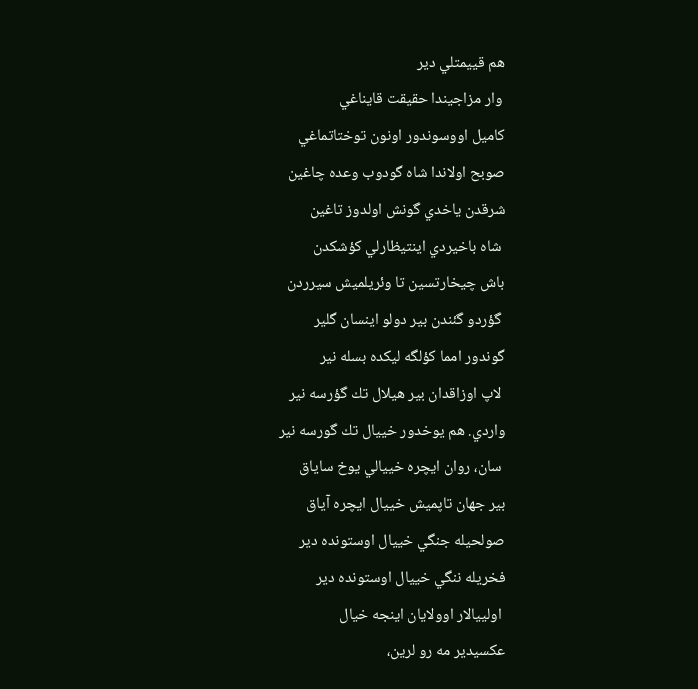هم قييمتلي دير
 وار مزاجيندا حقيقت قايناغي
كاميل اووسوندور اونون توختاتماغي
صوبح اولاندا شاه گودوب وعده چاغين
شرقدن ياخدي گونش اولدوز تاغين
 شاه باخيردي اينتيظارلي كؤشكدن
باش چيخارتسين تا وئريلميش سيرردن
 گؤردو گئندن بير دولو اينسان گلير
گوندور امما كؤلگه ليكده بسله نير
 لاپ اوزاقدان بير هيلال تك گؤرسه نير
واردي. هم يوخدور خييال تك گورسه نير
 سان، روان ايچره خييالي يوخ ساياق
بير جهان تاپميش خييال ايچره آياق
صولحيله جنگي خييال اوستونده دير
فخريله ننگي خييال اوستونده دير
 اولييالار اوولايان اينجه خيال
عكسيدير مه رو لرين،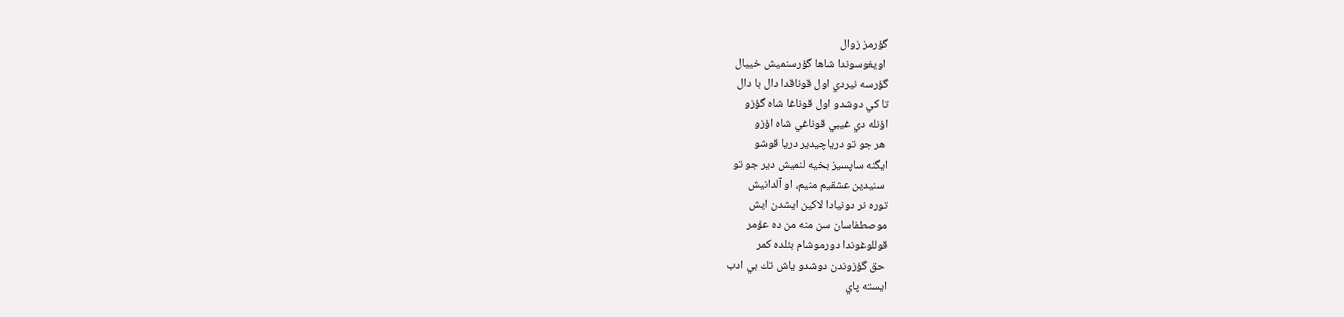گؤرمز زوال
 اويغوسوندا شاها گؤرسنميش خييال
گؤرسه نيردي اول قوناقدا دال با دال
تا كي دوشدو اول قوناغا شاه گؤزو
اؤنله دي غيبي قوناغي شاه اؤزو
 هر جو تو درياچيدير دريا قوشو
ايگنه ساپسيز بخيه لنميش دير جو تو
 سنيدين عشقيم منيم، او آلدانيش
توره نر دونيادا لاكين ايشدن ايش
موصطفاسان سن منه من ده عؤمر
قوللوغوندا دورموشام بئلده كمر
 حق گؤزوندن دوشدو ياش تك بي ادب
ايسته پاي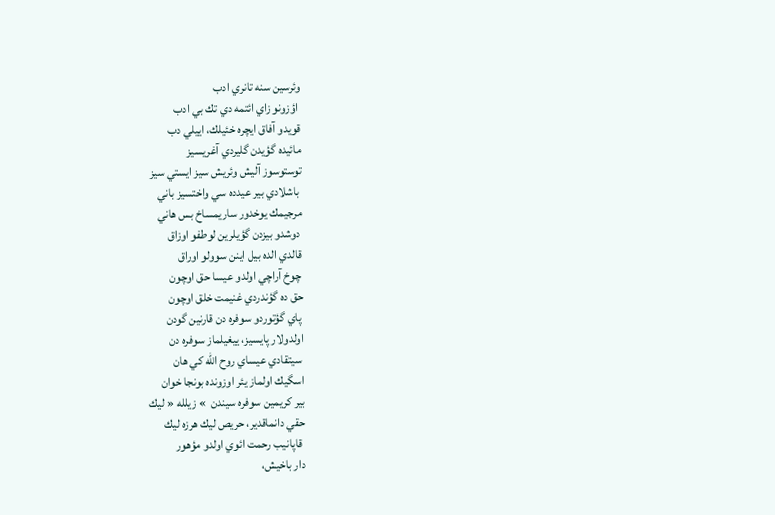وئرسين سنه تانري ادب
 اؤزونو زاي ائتمه دي تك بي ادب
قويدو آفاق ايچره خئيلك، اييلي دب
مائيده گؤيدن گليردي آغريسيز
توستوسوز آليش وئريش سيز ايستي سيز
 باشلادي بير عيدده سي واختسيز باني
مرجيمك يوخدور ساريمساخ بس هاني
 دوشدو بيزدن گؤيلرين لوطفو اوزاق
قالدي الده بيل اينن سوولو اوراق
 چوخ آراچي اولدو عيسا حق اوچون
حق ده گؤندردي غنيمت خلق اوچون
 پاي گؤتوردو سوفره دن قارنين گودن
اولدولار پايسيز، ييغيلماز سوفره دن
 سيتقادي عيساي روح الله كي هان
اسگيك اولماز يئر اوزونده بونجا خوان
بير كريمين سوفره سيندن  » زيلله « ليك
حقي دانماقدير، حريص ليك هرزه ليك
 قاپانيب رحمت ائوي اولدو مؤهور
دار باخيش،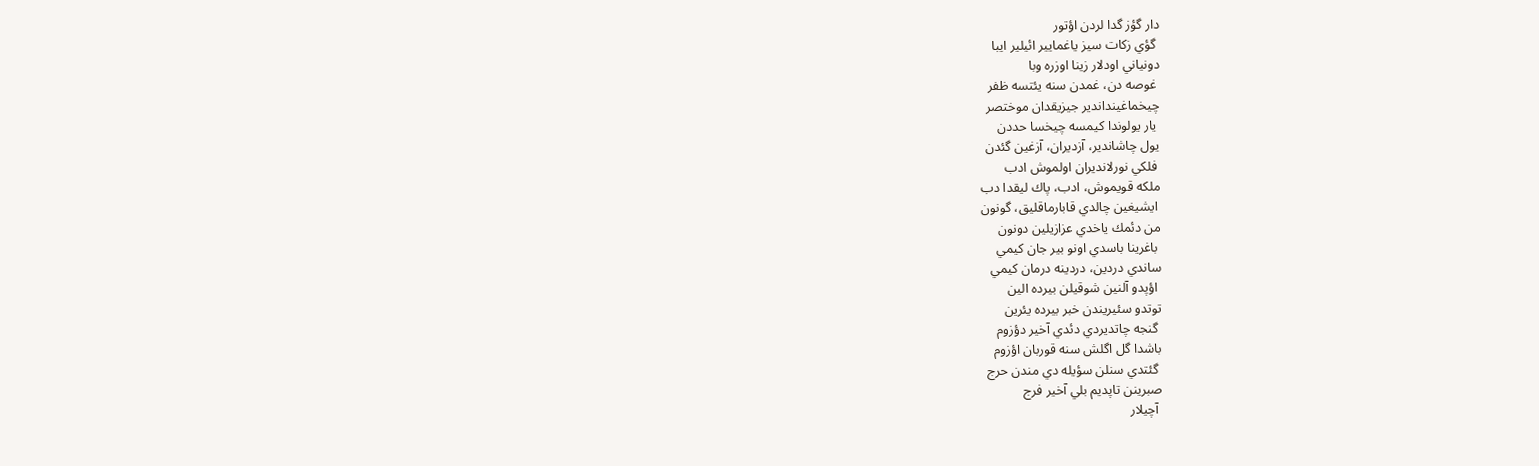دار گؤز گدا لردن اؤتور
 گؤي زكات سيز ياغمايير ائيلير ايبا
دونياني اودلار زينا اوزره وبا
 غوصه دن، غمدن سنه يئتسه ظفر
چيخماغينداندير جيزيقدان موختصر
 يار يولوندا كيمسه چيخسا حددن
يول چاشاندير، آزديران، آزغين گئدن
 فلكي نورلانديران اولموش ادب
ملكه قويموش، ادب، پاك ليقدا دب
 ايشيغين چالدي قابارماقليق، گونون
من دئمك ياخدي عزازيلين دونون
 باغرينا باسدي اونو بير جان كيمي
ساندي دردين، دردينه درمان كيمي
 اؤپدو آلنين شوقيلن بيرده الين
توتدو سئيريندن خبر بيرده يئرين
 گنجه چاتديردي دئدي آخير دؤزوم
باشدا گل اگلش سنه قوربان اؤزوم
 گئتدي سنلن سؤيله دي مندن حرج
صبرينن تاپديم بلي آخير فرج
 آچيلار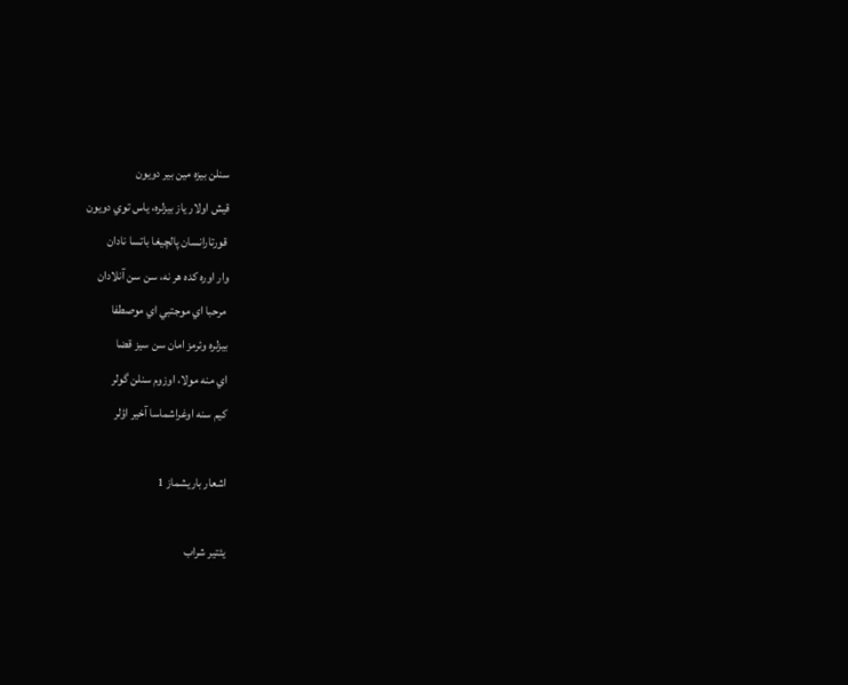سنلن بيزه مين بير دويون
قيش اولار ياز بيزلره، ياس توي دويون
 قورتارانسان پالچيغا باتسا نادان
وار اوره كده هر نه، سن سن آنلادان
 مرحبا اي موجتبي اي موصطفا
بيزلره وئرمز امان سن سيز قضا
اي منه مولا، اوزوم سنلن گولر
كيم سنه اوغراشماسا آخير اؤلر

اشعار باریشماز 1

یئتیر شراب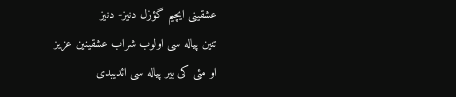عشقینی ایچیم گؤزل دنیز- دنیز
تنین پیاله سی اولوب شراب عشقینین عزیز
او مئی کی بیر پیاله سی ائدیبدی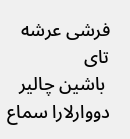فرشی عرشه تای
 باشین چالیر دووارلارا سماع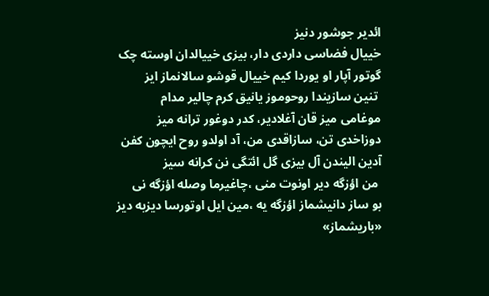ائدیر جوشور دنیز
خییال فضاسی داردی دار، بیزی خییالدان اوسته چک
گوتور آپار او یوردا کیم خییال قوشو سالانماز ایز
 تنین سازیندا روحوموز یانیق کرم چالیر مدام
موغامی میز قان آغلادیر، کدر دوغور ترانه میز
دوزاخدی تن، سازاقدی من، آد اولدو روح ایچون کفن
آدین الیندن آل بیزی گل ائتگی نن کرانه سیز
 من اؤزگه دیر اونوت منی ،چاغیرما وصله اؤزگه نی
بو ساز دانیشماز اؤزگه یه ،مین ایل اوتورسا دیزبه دیز
«باریشماز»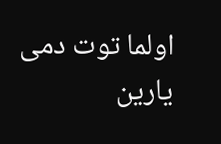اولما توت دمی یارین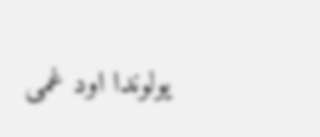یولوندا اود غمی